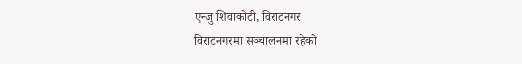एन्जु शिवाकोटी, विराटनगर
विराटनगरमा सञ्चालनमा रहेको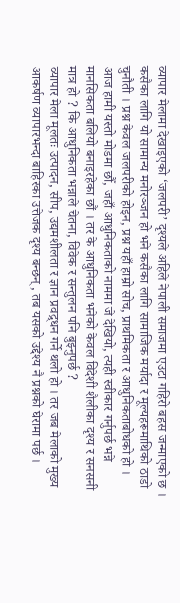व्यापार मेलामा देखाइएको ‘जलपरी’ दृश्यले अहिले नेपाली समाजमा एउटा गहिरो बहस जन्माएको छ । कसैका लागि यो सामान्य मनोरञ्जन हो भने कसैका लागि सामाजिक मर्यादा र मूल्यहरूमाथिको ठाडो चुनौती । प्रश्न केवल जलपरीको होइन, प्रश्न यहाँ हाम्रो सोच, प्राथमिकता र आधुनिकताबोधको हो ।
आज हामी यस्तो मोडमा छौँ, जहाँ आधुनिकताको नाममा जे देखियो, त्यही स्वीकार गर्नुपर्छ भन्ने मानसिकता बलियो बनाइरहेका छौं । तर के आधुनिकता भनेको केवल विदेशी शैलीका दृश्य र सनसनी मात्र हो ? कि आधुनिकता भन्नाले चेतना, विवेक र सन्तुलन पनि बुझ्नुपर्छ ?
व्यापार मेला मूलतः उत्पादन, सीप, उद्यमशीलता र ज्ञान प्रवद्र्धन गर्ने थलो हो । तर जब मेलाको मुख्य आकर्षण व्यापारभन्दा बाहिरका उत्तेजक दृश्य बन्छन्, तब यसको उद्देश्य नै प्रश्नको घेरामा पर्छ ।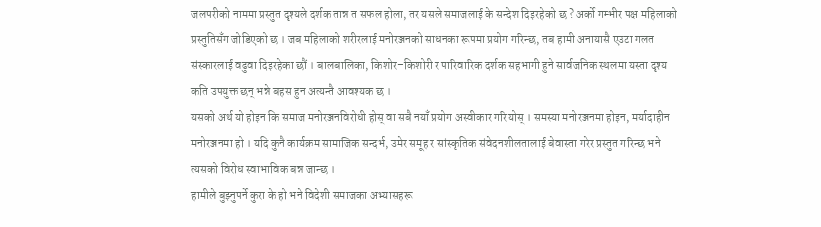जलपरीको नाममा प्रस्तुत दृश्यले दर्शक तान्न त सफल होला, तर यसले समाजलाई के सन्देश दिइरहेको छ ? अर्को गम्भीर पक्ष महिलाको प्रस्तुतिसँग जोडिएको छ । जब महिलाको शरीरलाई मनोरञ्जनको साधनका रूपमा प्रयोग गरिन्छ, तब हामी अनायासै एउटा गलत संस्कारलाई वढुवा दिइरहेका छौं । बालबालिका, किशोर–किशोरी र पारिवारिक दर्शक सहभागी हुने सार्वजनिक स्थलमा यस्ता दृश्य कति उपयुक्त छन् भन्ने बहस हुन अत्यन्तै आवश्यक छ ।
यसको अर्थ यो होइन कि समाज मनोरञ्जनविरोधी होस् वा सबै नयाँ प्रयोग अस्वीकार गरियोस् । समस्या मनोरञ्जनमा होइन, मर्यादाहीन मनोरञ्जनमा हो । यदि कुनै कार्यक्रम सामाजिक सन्दर्भ, उमेर समूह र सांस्कृतिक संवेदनशीलतालाई बेवास्ता गरेर प्रस्तुत गरिन्छ भने त्यसको विरोध स्वाभाविक बन्न जान्छ ।
हामीले बुझ्नुपर्ने कुरा के हो भने विदेशी समाजका अभ्यासहरू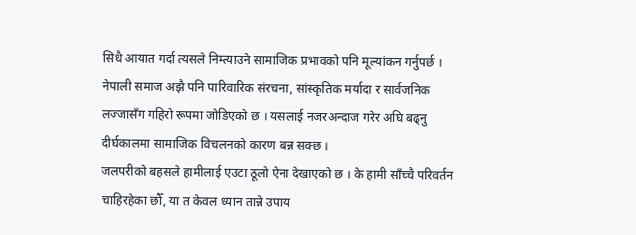सिधै आयात गर्दा त्यसले निम्त्याउने सामाजिक प्रभावको पनि मूल्यांकन गर्नुपर्छ । नेपाली समाज अझै पनि पारिवारिक संरचना, सांस्कृतिक मर्यादा र सार्वजनिक लज्जासँग गहिरो रूपमा जोडिएको छ । यसलाई नजरअन्दाज गरेर अघि बढ्नु दीर्घकालमा सामाजिक विचलनको कारण बन्न सक्छ ।
जलपरीको बहसले हामीलाई एउटा ठूलो ऐना देखाएको छ । के हामी साँच्चै परिवर्तन चाहिरहेका छौँ, या त केवल ध्यान तान्ने उपाय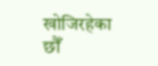खोजिरहेका छौँ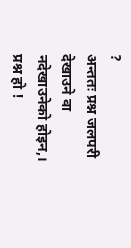?
अन्ततः प्रश्न जलपरी देखाउने वा नदेखाउनेको होइन,। प्रश्न हो !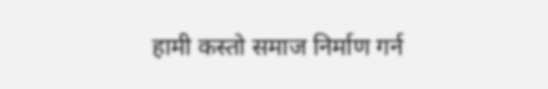हामी कस्तो समाज निर्माण गर्न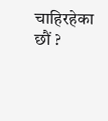चाहिरहेका छौं ?